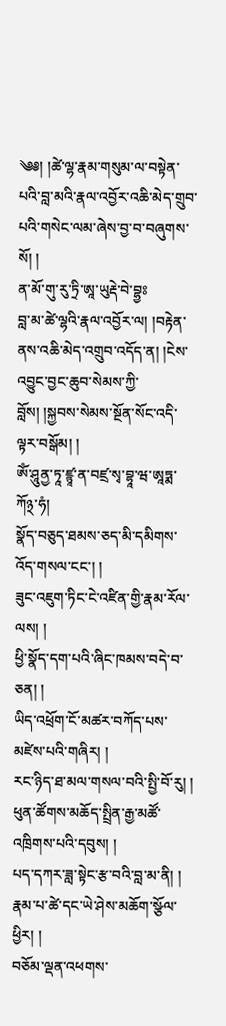༄༅། །ཚེ་ལྷ་རྣམ་གསུམ་ལ་བསྟེན་པའི་བླ་མའི་རྣལ་འབྱོར་འཆི་མེད་གྲུབ་པའི་གསེང་ལམ་ཞེས་བྱ་བ་བཞུགས་སོ། །
ན་མོ་གུ་རུ་ཏྲི་ཨཱ་ཡུརྡེ་བེ་བྷྱཿ
བླ་མ་ཚེ་ལྷའི་རྣལ་འབྱོར་ལ། །བརྟེན་ནས་འཆི་མེད་འགྲུབ་འདོད་ན། །ངེས་འབྱུང་བྱང་ཆུབ་སེམས་ཀྱི་བློས། །སྐྱབས་སེམས་སྔོན་སོང་འདི་ལྟར་བསྒོམ། །
ཨོཾ་ཤཱུནྱ་ཏཱ་ཛྙཱ་ན་བཛྲ་སྭ་བྷཱ་ཝ་ཨཱཏྨ་ཀོ྅་ཧཾ།
སྣོད་བཅུད་ཐམས་ཅད་མི་དམིགས་འོད་གསལ་ངང་། །
ཟུང་འཇུག་ཏིང་ངེ་འཛིན་གྱི་རྣམ་རོལ་ལས། །
ཕྱི་སྣོད་དག་པའི་ཞིང་ཁམས་བདེ་བ་ཅན། །
ཡིད་འཕྲོག་ངོ་མཚར་བཀོད་པས་མཛེས་པའི་གཞིར། །
རང་ཉིད་ཐ་མལ་གསལ་བའི་སྤྱི་བོ་རུ། །
ཕུན་ཚོགས་མཆོད་སྤྲིན་རྒྱ་མཚོ་འཁྲིགས་པའི་དབུས། །
པད་དཀར་ཟླ་སྟེང་རྩ་བའི་བླ་མ་ནི། །
རྣམ་པ་ཚེ་དང་ཡེ་ཤེས་མཆོག་སྩོལ་ཕྱིར། །
བཅོམ་ལྡན་འཕགས་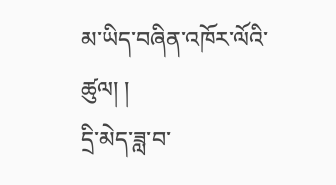མ་ཡིད་བཞིན་འཁོར་ལོའི་ཚུལ། །
དྲི་མེད་ཟླ་བ་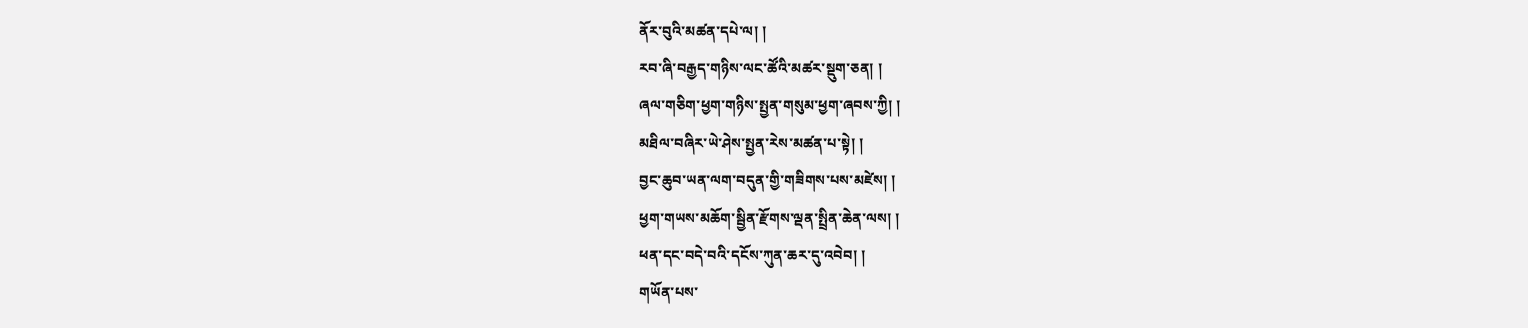ནོར་བུའི་མཚན་དཔེ་ལ། །
རབ་ཞི་བརྒྱད་གཉིས་ལང་ཚོའི་མཚར་སྡུག་ཅན། །
ཞལ་གཅིག་ཕྱག་གཉིས་སྤྱན་གསུམ་ཕྱག་ཞབས་ཀྱི། །
མཐིལ་བཞིར་ཡེ་ཤེས་སྤྱན་རེས་མཚན་པ་སྟེ། །
བྱང་ཆུབ་ཡན་ལག་བདུན་གྱི་གཟིགས་པས་མཛེས། །
ཕྱག་གཡས་མཆོག་སྦྱིན་རྫོགས་ལྡན་སྤྲིན་ཆེན་ལས། །
ཕན་དང་བདེ་བའི་དངོས་ཀུན་ཆར་དུ་འབེབ། །
གཡོན་པས་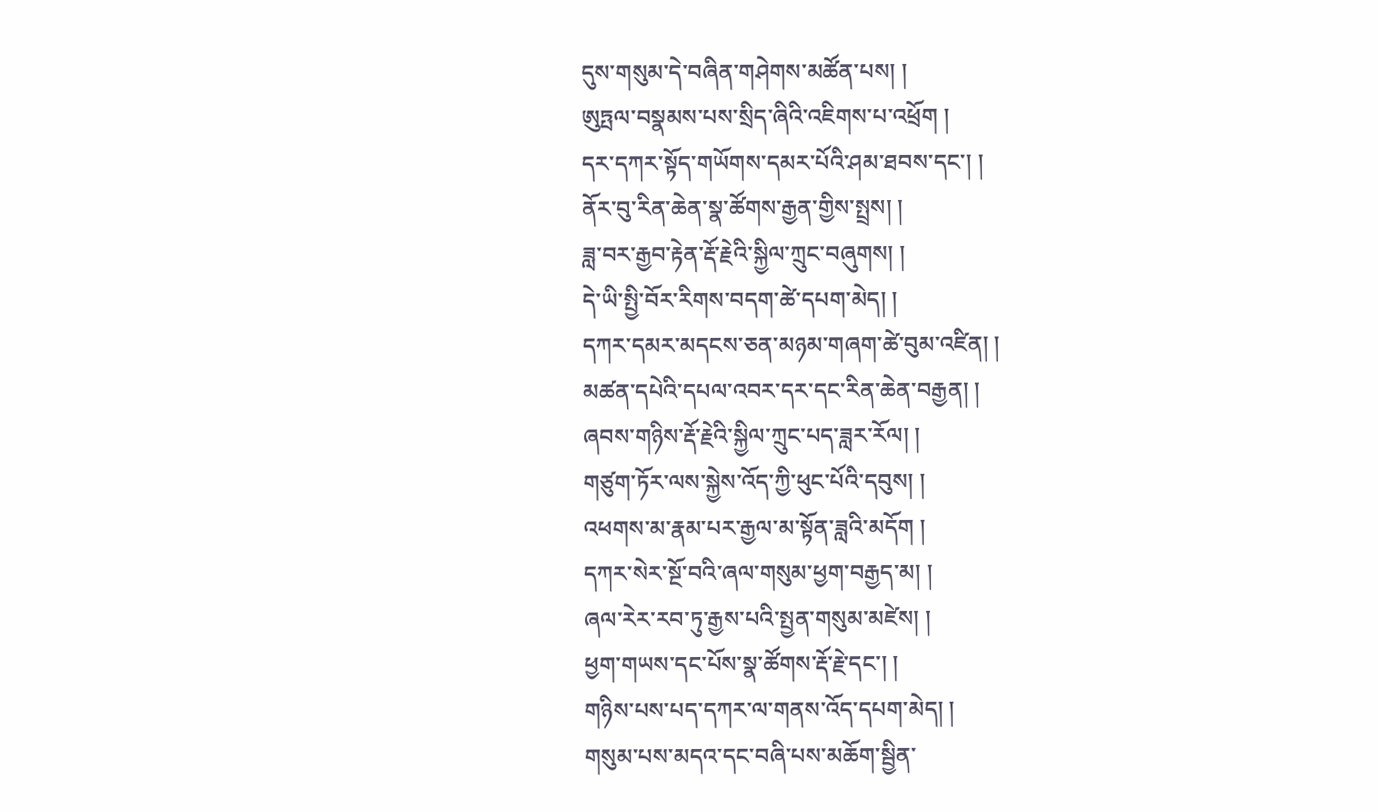དུས་གསུམ་དེ་བཞིན་གཤེགས་མཚོན་པས། །
ཨུཏྤལ་བསྣམས་པས་སྲིད་ཞིའི་འཇིགས་པ་འཕྲོག །
དར་དཀར་སྟོད་གཡོགས་དམར་པོའི་ཤམ་ཐབས་དང་། །
ནོར་བུ་རིན་ཆེན་སྣ་ཚོགས་རྒྱན་གྱིས་སྤྲས། །
ཟླ་བར་རྒྱབ་རྟེན་རྡོ་རྗེའི་སྐྱིལ་ཀྲུང་བཞུགས། །
དེ་ཡི་སྤྱི་བོར་རིགས་བདག་ཚེ་དཔག་མེད། །
དཀར་དམར་མདངས་ཅན་མཉམ་གཞག་ཚེ་བུམ་འཛིན། །
མཚན་དཔེའི་དཔལ་འབར་དར་དང་རིན་ཆེན་བརྒྱན། །
ཞབས་གཉིས་རྡོ་རྗེའི་སྐྱིལ་ཀྲུང་པད་ཟླར་རོལ། །
གཙུག་ཏོར་ལས་སྐྱེས་འོད་ཀྱི་ཕུང་པོའི་དབུས། །
འཕགས་མ་རྣམ་པར་རྒྱལ་མ་སྟོན་ཟླའི་མདོག །
དཀར་སེར་སྔོ་བའི་ཞལ་གསུམ་ཕྱག་བརྒྱད་མ། །
ཞལ་རེར་རབ་ཏུ་རྒྱས་པའི་སྤྱན་གསུམ་མཛེས། །
ཕྱག་གཡས་དང་པོས་སྣ་ཚོགས་རྡོ་རྗེ་དང་། །
གཉིས་པས་པད་དཀར་ལ་གནས་འོད་དཔག་མེད། །
གསུམ་པས་མདའ་དང་བཞི་པས་མཆོག་སྦྱིན་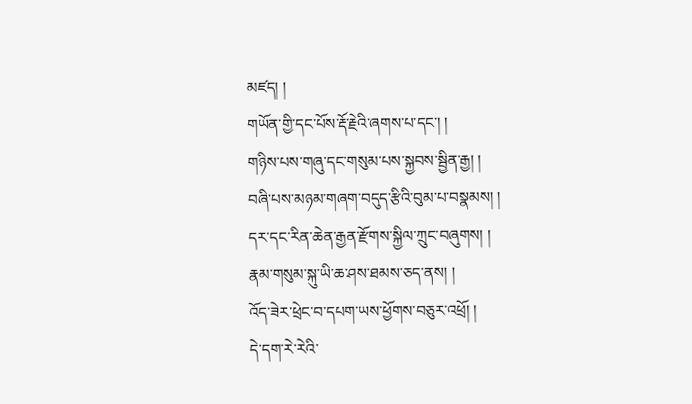མཛད། །
གཡོན་གྱི་དང་པོས་རྡོ་རྗེའི་ཞགས་པ་དང་། །
གཉིས་པས་གཞུ་དང་གསུམ་པས་སྐྱབས་སྦྱིན་རྒྱ། །
བཞི་པས་མཉམ་གཞག་བདུད་རྩིའི་བུམ་པ་བསྣམས། །
དར་དང་རིན་ཆེན་རྒྱན་རྫོགས་སྐྱིལ་ཀྲུང་བཞུགས། །
རྣམ་གསུམ་སྐུ་ཡི་ཆ་ཤས་ཐམས་ཅད་ནས། །
འོད་ཟེར་ཕྲེང་བ་དཔག་ཡས་ཕྱོགས་བཅུར་འཕྲོ། །
དེ་དག་རེ་རེའི་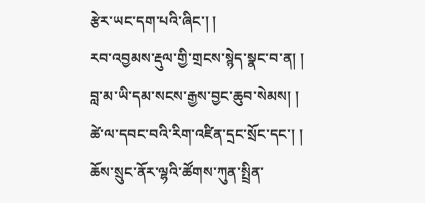རྩེར་ཡང་དག་པའི་ཞིང་། །
རབ་འབྱམས་རྡུལ་གྱི་གྲངས་སྙེད་སྣང་བ་ན། །
བླ་མ་ཡི་དམ་སངས་རྒྱས་བྱང་ཆུབ་སེམས། །
ཚེ་ལ་དབང་བའི་རིག་འཛིན་དྲང་སྲོང་དང་། །
ཆོས་སྲུང་ནོར་ལྷའི་ཚོགས་ཀུན་སྤྲིན་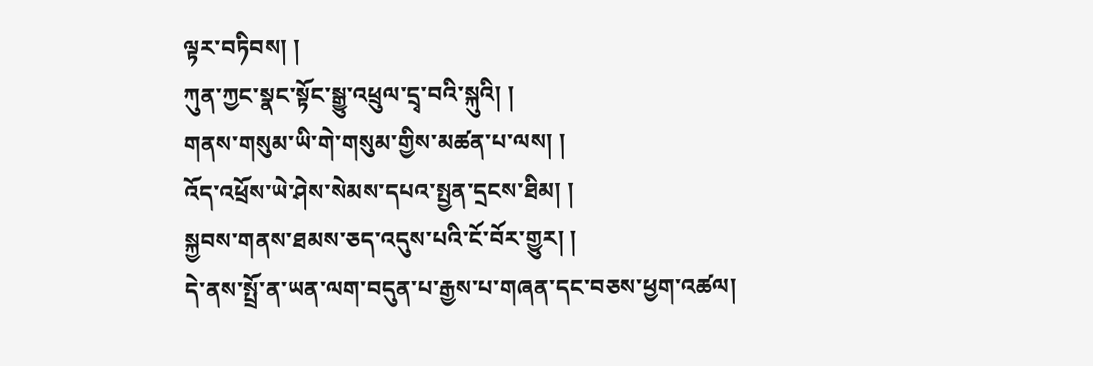ལྟར་བཏིབས། །
ཀུན་ཀྱང་སྣང་སྟོང་སྒྱུ་འཕྲུལ་དྲྭ་བའི་སྐུའི། །
གནས་གསུམ་ཡི་གེ་གསུམ་གྱིས་མཚན་པ་ལས། །
འོད་འཕྲོས་ཡེ་ཤེས་སེམས་དཔའ་སྤྱན་དྲངས་ཐིམ། །
སྐྱབས་གནས་ཐམས་ཅད་འདུས་པའི་ངོ་བོར་གྱུར། །
དེ་ནས་སྤྲོ་ན་ཡན་ལག་བདུན་པ་རྒྱས་པ་གཞན་དང་བཅས་ཕྱག་འཚལ།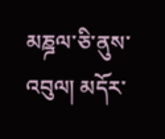མཎྜལ་ཅི་ནུས་འབུལ། མདོར་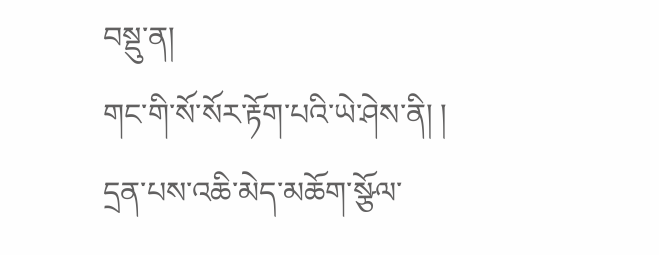བསྡུ་ན།
གང་གི་སོ་སོར་རྟོག་པའི་ཡེ་ཤེས་ནི། །
དྲན་པས་འཆི་མེད་མཆོག་སྩོལ་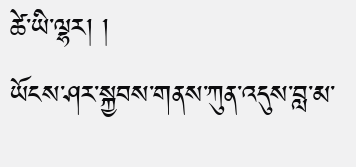ཚེ་ཡི་ལྷར། །
ཡོངས་ཤར་སྐྱབས་གནས་ཀུན་འདུས་བླ་མ་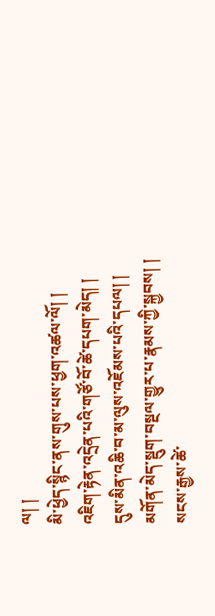ལ། །
མི་ཕྱེད་སྙིང་ནས་གུས་པས་ཕྱག་འཚལ་ལོ། །
འཇིག་རྟེན་འདྲེན་པའི་གཙོ་བོ་ཚེ་དཔག་མེད། །
དུས་མིན་འཆི་བ་མ་ལུས་འཇོམས་པའི་དཔལ། །
མགོན་མེད་སྡུག་བསྔལ་གྱུར་པ་རྣམས་ཀྱི་སྐྱབས། །
སངས་རྒྱས་ཚེ་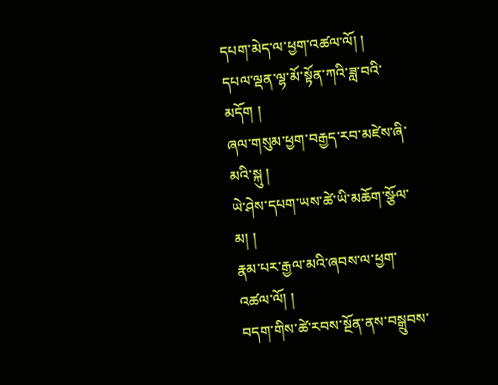དཔག་མེད་ལ་ཕྱག་འཚལ་ལོ། །
དཔལ་ལྡན་ལྷ་མོ་སྟོན་ཀའི་ཟླ་བའི་མདོག །
ཞལ་གསུམ་ཕྱག་བརྒྱད་རབ་མཛེས་ཞི་མའི་སྐུ །
ཡེ་ཤེས་དཔག་ཡས་ཚེ་ཡི་མཆོག་སྩོལ་མ། །
རྣམ་པར་རྒྱལ་མའི་ཞབས་ལ་ཕྱག་འཚལ་ལོ། །
བདག་གིས་ཚེ་རབས་སྔོན་ནས་བསྒྲུབས་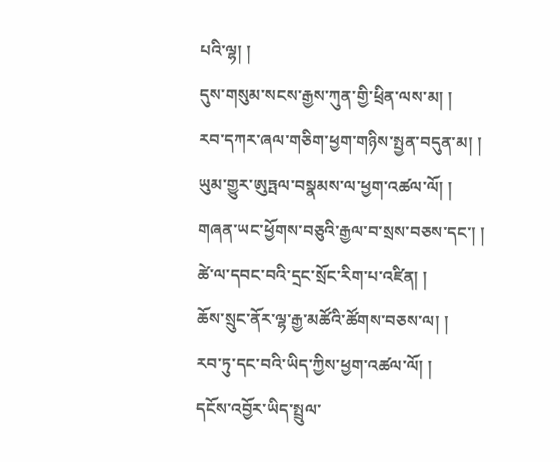པའི་ལྷ། །
དུས་གསུམ་སངས་རྒྱས་ཀུན་གྱི་ཕྲིན་ལས་མ། །
རབ་དཀར་ཞལ་གཅིག་ཕྱག་གཉིས་སྤྱན་བདུན་མ། །
ཡུམ་གྱུར་ཨུཏྤལ་བསྣམས་ལ་ཕྱག་འཚལ་ལོ། །
གཞན་ཡང་ཕྱོགས་བཅུའི་རྒྱལ་བ་སྲས་བཅས་དང་། །
ཚེ་ལ་དབང་བའི་དྲང་སྲོང་རིག་པ་འཛིན། །
ཆོས་སྲུང་ནོར་ལྷ་རྒྱ་མཚོའི་ཚོགས་བཅས་ལ། །
རབ་ཏུ་དང་བའི་ཡིད་ཀྱིས་ཕྱག་འཚལ་ལོ། །
དངོས་འབྱོར་ཡིད་སྤྲུལ་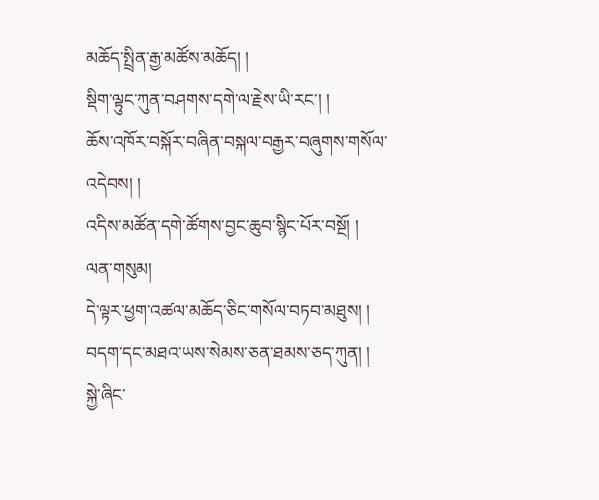མཆོད་སྤྲིན་རྒྱ་མཚོས་མཆོད། །
སྡིག་ལྟུང་ཀུན་བཤགས་དགེ་ལ་རྗེས་ཡི་རང་། །
ཆོས་འཁོར་བསྐོར་བཞིན་བསྐལ་བརྒྱར་བཞུགས་གསོལ་འདེབས། །
འདིས་མཚོན་དགེ་ཚོགས་བྱང་ཆུབ་སྙིང་པོར་བསྔོ། །
ལན་གསུམ།
དེ་ལྟར་ཕྱག་འཚལ་མཆོད་ཅིང་གསོལ་བཏབ་མཐུས། །
བདག་དང་མཐའ་ཡས་སེམས་ཅན་ཐམས་ཅད་ཀུན། །
སྐྱེ་ཞིང་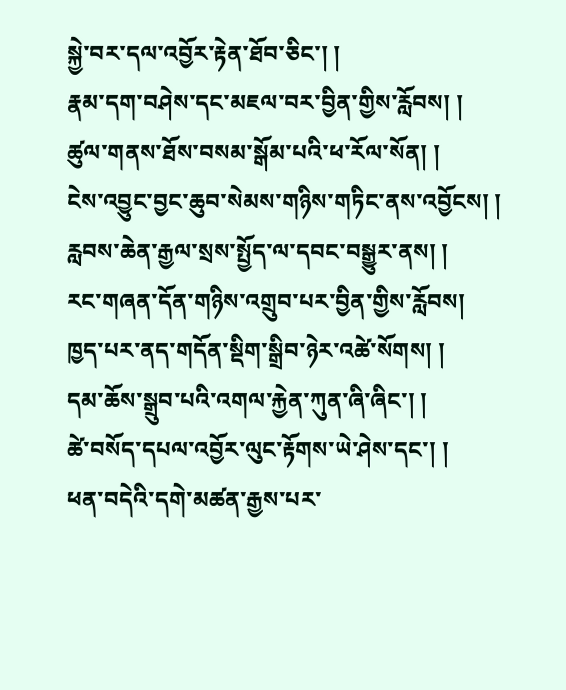སྐྱེ་བར་དལ་འབྱོར་རྟེན་ཐོབ་ཅིང་། །
རྣམ་དག་བཤེས་དང་མཇལ་བར་བྱིན་གྱིས་རློབས། །
ཚུལ་གནས་ཐོས་བསམ་སྒོམ་པའི་ཕ་རོལ་སོན། །
ངེས་འབྱུང་བྱང་ཆུབ་སེམས་གཉིས་གཏིང་ནས་འབྱོངས། །
རླབས་ཆེན་རྒྱལ་སྲས་སྤྱོད་ལ་དབང་བསྒྱུར་ནས། །
རང་གཞན་དོན་གཉིས་འགྲུབ་པར་བྱིན་གྱིས་རློབས།
ཁྱད་པར་ནད་གདོན་སྡིག་སྒྲིབ་ཉེར་འཚེ་སོགས། །
དམ་ཆོས་སྒྲུབ་པའི་འགལ་རྐྱེན་ཀུན་ཞི་ཞིང་། །
ཚེ་བསོད་དཔལ་འབྱོར་ལུང་རྟོགས་ཡེ་ཤེས་དང་། །
ཕན་བདེའི་དགེ་མཚན་རྒྱས་པར་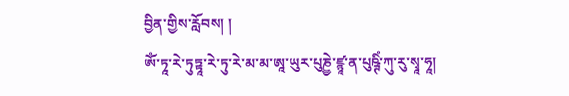བྱིན་གྱིས་རློབས། །
ཨོཾ་ཏཱ་རེ་ཏུཏྟཱ་རེ་ཏུ་རེ་མ་མ་ཨཱ་ཡུར་པུཎྱེ་ཛྙཱ་ན་པུཥྚིཾ་ཀུ་རུ་སྭཱ་ཧཱ།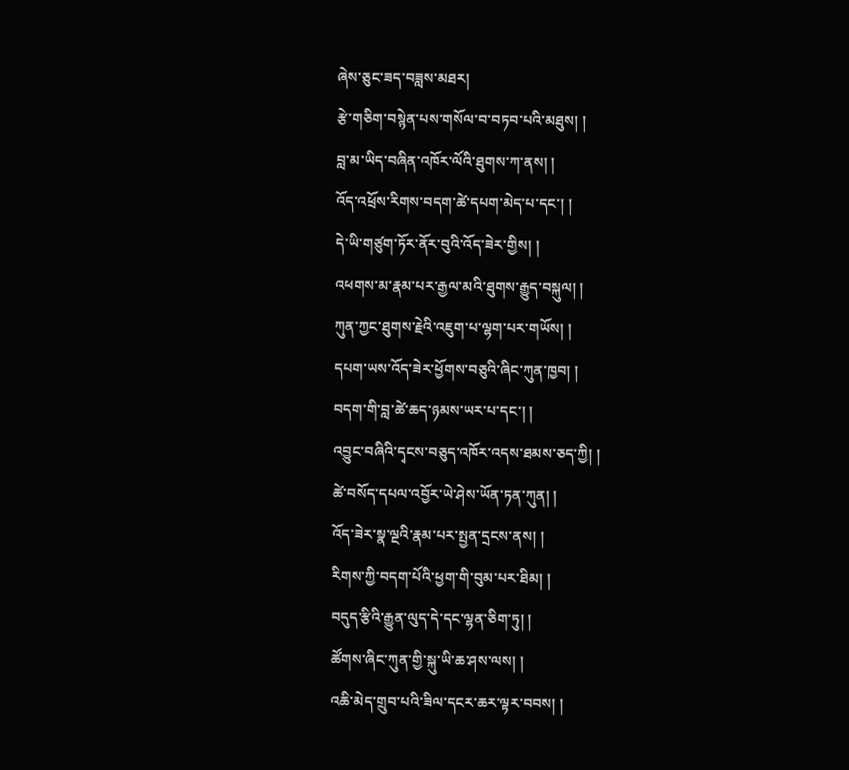ཞེས་ཅུང་ཟད་བཟླས་མཐར།
རྩེ་གཅིག་བསྙེན་པས་གསོལ་བ་བཏབ་པའི་མཐུས། །
བླ་མ་ཡིད་བཞིན་འཁོར་ལོའི་ཐུགས་ཀ་ནས། །
འོད་འཕྲོས་རིགས་བདག་ཚེ་དཔག་མེད་པ་དང་། །
དེ་ཡི་གཙུག་ཏོར་ནོར་བུའི་འོད་ཟེར་གྱིས། །
འཕགས་མ་རྣམ་པར་རྒྱལ་མའི་ཐུགས་རྒྱུད་བསྐུལ། །
ཀུན་ཀྱང་ཐུགས་རྗེའི་འཇུག་པ་ལྷག་པར་གཡོས། །
དཔག་ཡས་འོད་ཟེར་ཕྱོགས་བཅུའི་ཞིང་ཀུན་ཁྱབ། །
བདག་གི་བླ་ཚེ་ཆད་ཉམས་ཡར་པ་དང་། །
འབྱུང་བཞིའི་དྭངས་བཅུད་འཁོར་འདས་ཐམས་ཅད་ཀྱི། །
ཚེ་བསོད་དཔལ་འབྱོར་ཡེ་ཤེས་ཡོན་ཏན་ཀུན། །
འོད་ཟེར་སྣ་ལྔའི་རྣམ་པར་སྤྱན་དྲངས་ནས། །
རིགས་ཀྱི་བདག་པོའི་ཕྱག་གི་བུམ་པར་ཐིམ། །
བདུད་རྩིའི་རྒྱུན་ལུད་དེ་དང་ལྷན་ཅིག་ཏུ། །
ཚོགས་ཞིང་ཀུན་གྱི་སྐུ་ཡི་ཆ་ཤས་ལས། །
འཆི་མེད་གྲུབ་པའི་ཟིལ་དངར་ཆར་ལྟར་བབས། །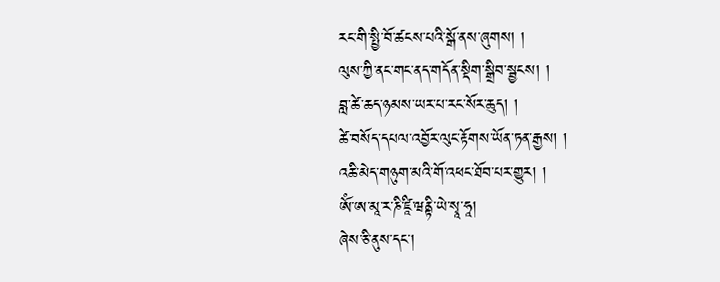རང་གི་སྤྱི་བོ་ཚངས་པའི་སྒོ་ནས་ཞུགས། །
ལུས་ཀྱི་ནང་གང་ནད་གདོན་སྡིག་སྒྲིབ་སྦྱངས། །
བླ་ཚེ་ཆད་ཉམས་ཡར་པ་རང་སོར་ཆུད། །
ཚེ་བསོད་དཔལ་འབྱོར་ལུང་རྟོགས་ཡོན་ཏན་རྒྱས། །
འཆི་མེད་གཉུག་མའི་གོ་འཕང་ཐོབ་པར་གྱུར། །
ཨོཾ་ཨ་མཱ་ར་ཎི་ཛཱི་ཝནྟི་ཡེ་སྭཱ་ཧཱ།
ཞེས་ཅི་ནུས་དང་།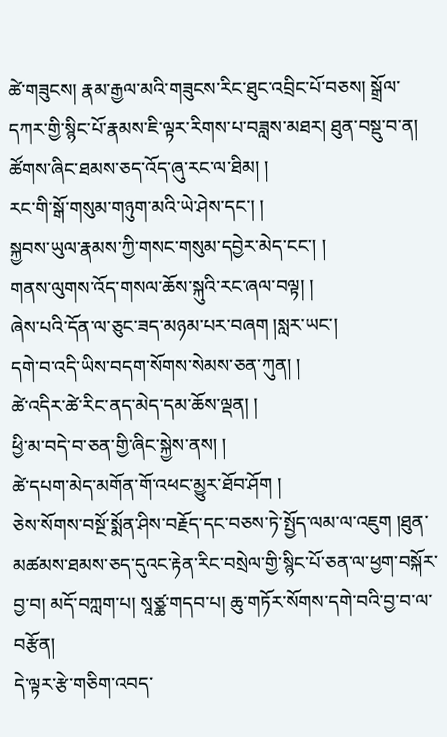ཚེ་གཟུངས། རྣམ་རྒྱལ་མའི་གཟུངས་རིང་ཐུང་འབྲིང་པོ་བཅས། སྒྲོལ་དཀར་གྱི་སྙིང་པོ་རྣམས་ཇི་ལྟར་རིགས་པ་བཟླས་མཐར། ཐུན་བསྡུ་བ་ན།
ཚོགས་ཞིང་ཐམས་ཅད་འོད་ཞུ་རང་ལ་ཐིམ། །
རང་གི་སྒོ་གསུམ་གཉུག་མའི་ཡེ་ཤེས་དང་། །
སྐྱབས་ཡུལ་རྣམས་ཀྱི་གསང་གསུམ་དབྱེར་མེད་ངང་། །
གནས་ལུགས་འོད་གསལ་ཆོས་སྐུའི་རང་ཞལ་བལྟ། །
ཞེས་པའི་དོན་ལ་ཅུང་ཟད་མཉམ་པར་བཞག །སླར་ཡང་།
དགེ་བ་འདི་ཡིས་བདག་སོགས་སེམས་ཅན་ཀུན། །
ཚེ་འདིར་ཚེ་རིང་ནད་མེད་དམ་ཆོས་ལྡན། །
ཕྱི་མ་བདེ་བ་ཅན་གྱི་ཞིང་སྐྱེས་ནས། །
ཚེ་དཔག་མེད་མགོན་གོ་འཕང་མྱུར་ཐོབ་ཤོག །
ཅེས་སོགས་བསྔོ་སྨོན་ཤིས་བརྗོད་དང་བཅས་ཏེ་སྤྱོད་ལམ་ལ་འཇུག །ཐུན་མཚམས་ཐམས་ཅད་དུའང་རྟེན་རིང་བསྲེལ་གྱི་སྙིང་པོ་ཅན་ལ་ཕྱག་བསྐོར་བྱ་བ། མདོ་བཀླག་པ། སཱཙྪ་གདབ་པ། ཆུ་གཏོར་སོགས་དགེ་བའི་བྱ་བ་ལ་བརྩོན།
དེ་ལྟར་རྩེ་གཅིག་འབད་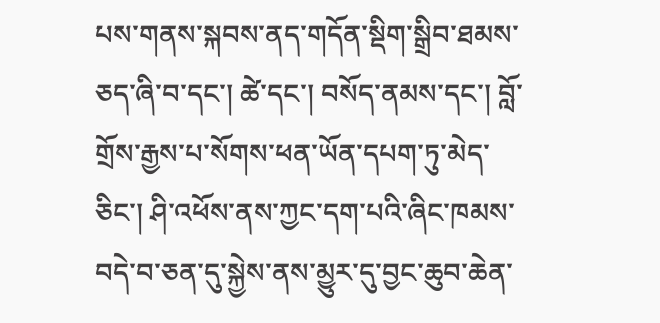པས་གནས་སྐབས་ནད་གདོན་སྡིག་སྒྲིབ་ཐམས་ཅད་ཞི་བ་དང་། ཚེ་དང་། བསོད་ནམས་དང་། བློ་གྲོས་རྒྱས་པ་སོགས་ཕན་ཡོན་དཔག་ཏུ་མེད་ཅིང་། ཤི་འཕོས་ནས་ཀྱང་དག་པའི་ཞིང་ཁམས་བདེ་བ་ཅན་དུ་སྐྱེས་ནས་མྱུར་དུ་བྱང་ཆུབ་ཆེན་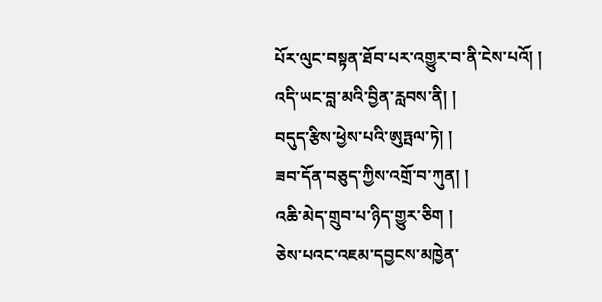པོར་ལུང་བསྟན་ཐོབ་པར་འགྱུར་བ་ནི་ངེས་པའོ། །
འདི་ཡང་བླ་མའི་བྱིན་རླབས་ནི། །
བདུད་རྩིས་ཕྱེས་པའི་ཨུཏྤལ་ཏེ། །
ཟབ་དོན་བཅུད་ཀྱིས་འགྲོ་བ་ཀུན། །
འཆི་མེད་གྲུབ་པ་ཉིད་གྱུར་ཅིག །
ཅེས་པའང་འཇམ་དབྱངས་མཁྱེན་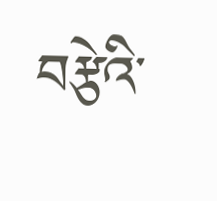བརྩེའི་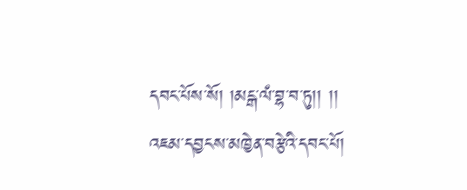དབང་པོས་སོ། །མངྒ་ལཾ་བྷ་བ་ཏུ།། །།
འཇམ་དབྱངས་མཁྱེན་བརྩེའི་དབང་པོ།